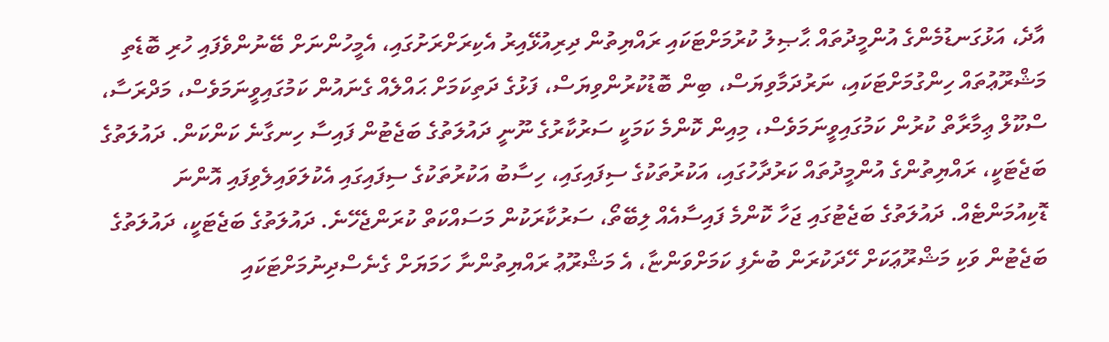އާދެ، އަޅުގަނޑުމެންގެ އުންމީދުތައް ޙާޞިލު ކުރުމަށްޓަކައި ރައްޔިތުން ދިރިއުޅޭއިރު އެކިރަށްރަށުގައި، އެމީހުންނަށް ބޭނުންވެފައި ހުރި ބޮޑެތި މަޝްރޫޢުތައް ހިންގުމަށްޓަކައި، ނަރުދަމާވިޔަސް، ބިން ބޮޑުކުރުންވިޔަސް، ފަޅުގެ ދަތިކަމަށް ޙައްލެއް ގެނައުން ކަމުގައިވީނަމަވެސް، މަދްރަސާ، ސްކޫލް ޢިމާރާތް ކުރުން ކަމުގައިވީނަމަވެސް، މިއިން ކޮންމެ ކަމަކީ ސަރުކާރުގެ ނޫނީ ދައުލަތުގެ ބަޖެޓުން ފައިސާ ހިނގާނެ ކަންކަން. ދައުލަތުގެ ބަޖެޓަކީ، ރައްޔިތުންގެ އުންމީދުތައް ކަރުދާހުގައި، އަކުރުތަކުގެ ސިފައިގައި، ހިސާބު އަކުރުތަކުގެ ސިފައިގައި އެކުލަވައިލެވިފައި އޮންނަ ޑޮކިއުމަންޓެއް. ދައުލަތުގެ ބަޖެޓުގައި ޖަހާ ކޮންމެ ފައިސާއެއް ލިބޭތޯ، ސަރުކާރަކުން މަސައްކަތް ކުރަންޖެހޭނެ. ދައުލަތުގެ ބަޖެޓަކީ، ދައުލަތުގެ ބަޖެޓުން ވަކި މަޝްރޫޢަކަށް ހޭދަކުރަން ބުނެފި ކަމަށްވަންޏާ، އެ މަޝްރޫޢު ރައްޔިތުންނާ ހަމަޔަށް ގެނެސްދިނުމަށްޓަކައި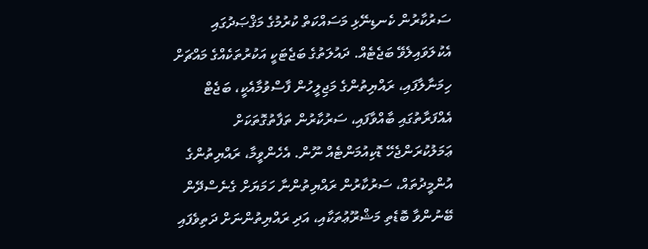ސަރުކާރުން ކެނޑިނޭޅި މަސައްކަތް ކުރުމުގެ މަޤްޞަދުގައި އެކުލަވައިލެވޭ ބަޖެޓެއް. ދައުލަތުގެ ބަޖެޓަކީ އަކުރުތަކެއްގެ މައްޗަށް ހިމަނާލާފައި، ރައްޔިތުންގެ މަޖިލީހުން ފާސްވުމާއެކީ، ބަޖެޓް އެއްފަރާތުގައި ބާއްވާފައި، ސަރުކާރުން ތަފާތުގޮތަކަށް ޢަމަލުކުރަންޖެހޭ ޑޮކިއުމަންޓެއް ނޫން. އެހެންވީމާ، ރައްޔިތުންގެ އުންމީދުތައް، ސަރުކާރުން ރައްޔިތުންނާ ހަމަޔަށް ގެނެސްދޭން ބޭނުންވާ ބޮޑެތި މަޝްރޫޢުތަކާއި، އަދި ރައްޔިތުންނަށް ދަތިވެފައި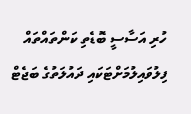ހުރި އަސާސީ ބޮޑެތި ކަންތައްތައް ފިލުވައިލުމަށްޓަކައި ދައުލަތުގެ ބަޖެޓް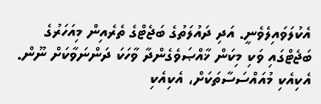އެކުލަވައިލެވެނީ. އަދި ދައުލަތުގެ ބަޖެޓްގެ ތެރެއިން މިއަހަރުގެ ބަޖެޓްގައި ވަކި މިކަން ޚާއްޞަވެގެންދާ ވާހަކަ ދަންނަވާކަށް ނޫން. އެކިއެކި މުއައްސަސާތަކަށް، އެކިއެކި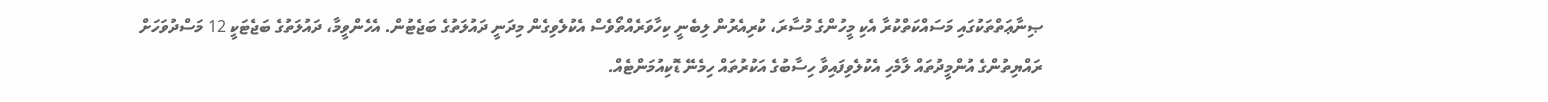ޞިނާޢަތްތަކުގައި މަސައްކަތްކުރާ އެކި މީހުންގެ މުސާރަ، ކުރިއެރުން ލިބެނީ ކިހާވަރެއްތޯވެސް އެކުލެވިގެން މިދަނީ ދައުލަތުގެ ބަޖެޓުން. އެހެންވީމާ، ދައުލަތުގެ ބަޖެޓަކީ 12 މަސްދުވަހަށް ރައްޔިތުންގެ އުންމީދުތައް ލާމެހި އެކުލެވިފައިވާ ހިސާބުގެ އަކުރުތައް ހިމެނޭ ޑޮކިއުމަންޓެއް.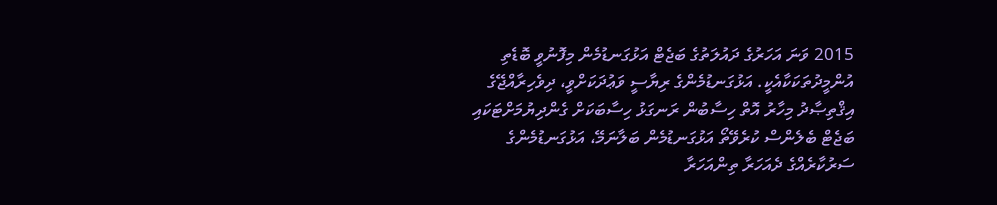2015 ވަނަ އަހަރުގެ ދައުލަތުގެ ބަޖެޓް އަޅުގަނޑުމެން މިފޮނުވީ ބޮޑެތި އުންމީދުތަކަކާއެކީ. އަޅުގަނޑުމެންގެ ރިޔާސީ ވަޢުދަކަށްވީ، ދިވެހިރާއްޖޭގެ އިޤްތިޞާދު މިހާރު އޮތް ހިސާބުން ރަނގަޅު ހިސާބަކަށް ގެންދިޔުމަށްޓަކައި ބަޖެޓް ބެލެންސް ކުރެވޭތޯ އަޅުގަނޑުމެން ބަލާނަމޭ، އަޅުގަނޑުމެންގެ ސަރުކާރެއްގެ ދެއަހަރާ ތިންއަހަރާ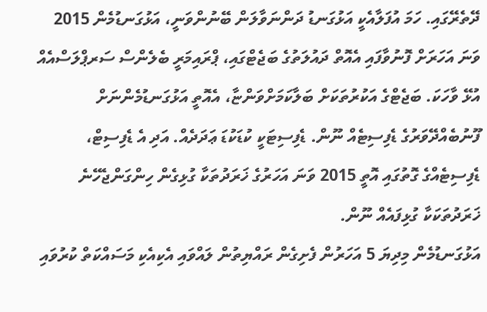ދޭތެރޭގައި. ހަމަ އުފަލާއެކީ އަޅުގަނޑު ދަންނަވާލަން ބޭނުންވަނީ، އަޅުގަނޑުމެން 2015 ވަނަ އަހަރަށް ފޮނުވާފައި އެއޮތް ދައުލަތުގެ ބަޖެޓްގައި، ޕްރައިމަރީ ބެލެންސް ސަރޕްލަސްއެއް އުޅޭ ވާހަކަ. ބަޖެޓްގެ އަކުރުތަކަށް ބަލާކަމަށްވަންޏާ، އެއޮތީ އަޅުގަނޑުމެންނަށް ފޫނުބެއްދޭވަރުގެ ޑެފިސިޓެއް ނޫން. ޑެފިސިޓަކީ ކުޑަކުޑަ ޢަދަދެއް. އަދި އެ ޑެފިސިޓް، ޑެފިސިޓެއްގެ ގޮތުގައި އޮތީ 2015 ވަނަ އަހަރުގެ ޚަރަދުތަކާ ގުޅިގެން ހިންގަންޖެހޭނެ ޚަރަދުތަކަކާ ގުޅިފައެއް ނޫން.
އަޅުގަނޑުމެން މިދިޔަ 5 އަހަރުން ފެށިގެން ރައްޔިތުން ލައްވައި އެކިއެކި މަސައްކަތް ކުރުވައި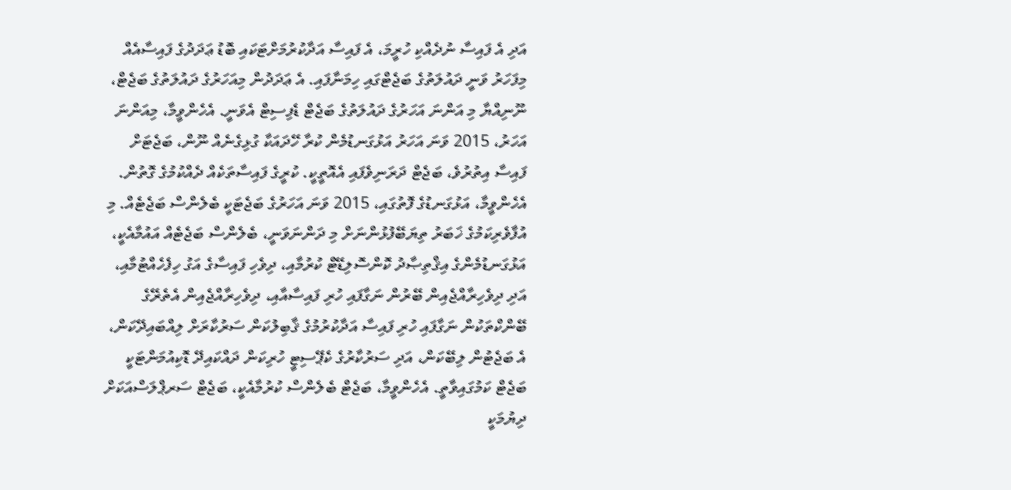އަދި އެ ފައިސާ ނުދެއްކި ހުރީމަ، އެ ފައިސާ އަދާކުރުމަށްޓަކައި ބޮޑު ޢަދަދުގެ ފައިސާއެއް މިފަހަރު ވަނީ ދައުލަތުގެ ބަޖެޓްގައި ހިމަނާފައި. އެ ޢަދަދުން މިއަހަރުގެ ދައުލަތުގެ ބަޖެޓް، ނޫނިއްޔާ މި އަންނަ އަހަރުގެ ދައުލަތުގެ ބަޖެޓް ޑެފިސިޓް އެވަނީ. އެހެންވީމާ، މިއަންނަ އަހަރު، 2015 ވަނަ އަހަރު އަޅުގަނޑުމެން ކުރާ ހޭދައަކާ ގުޅިގެނެއް ނޫން، ބަޖެޓަށް ފައިސާ އިތުރުވެ، ބަޖެޓް ދަރަނިވެފައި އެއޮތީކީ. ކުރީގެ ފައިސާތަކެއް ދެއްކުމުގެ ގޮތުން. އެހެންވީމާ، އަޅުގަނޑުގެ ފޮތުގައި، 2015 ވަނަ އަހަރުގެ ބަޖެޓަކީ ބެލެންސް ބަޖެޓެއް. މި އުފާވެރިކަމުގެ ޚަބަރު ތިޔަބޭފުޅުންނަށް މި ދަންނަވަނީ، ބެލެންސް ބަޖެޓެއް އައުމާއެކީ، އަޅުގަނޑުމެންގެ އިޤްތިޞާދު ކޮންސޮލިޑޭޓް ކުރުމާއި، ދިވެހި ފައިސާގެ އަގު ހިފެހެއްޓުމާއި، އަދި ދިވެހިރާއްޖެއިން ބޭރުން ނަގާފައި ހުރި ފައިސާއާއި، ދިވެހިރާއްޖެއިން އެތެރޭގެ ބޭންކްތަކުން ނަގާފައި ހުރި ފައިސާ އަދާކުރުމުގެ ޤާބިލުކަން ސަރުކާރަށް ލިއްބައިދޭކަން، އެ ބަޖެޓުން ލިބޭކަން، އަދި ސަރުކާރުގެ ކެޕޭސިޓީ ހުރިކަން ދައްކައިދޭ ޑޮކިއުމަންޓަކީ ބަޖެޓް ކަމުގައިވާތީ. އެހެންވީމާ، ބަޖެޓް ބެލެންސް ކުރުމާއެކީ، ބަޖެޓް ސަރޕްލަސްއަކަށް ދިޔުމަކީ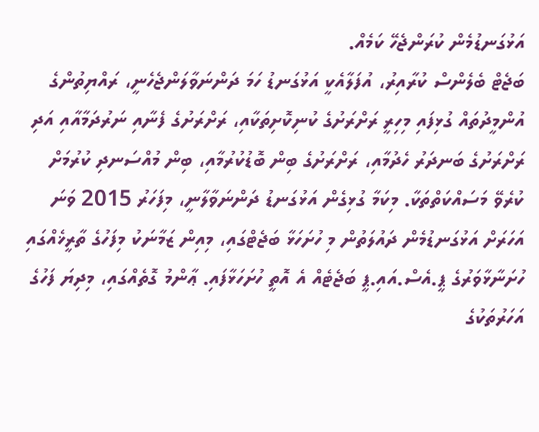އަޅުގަނޑުމެން ކުރަންޖެހޭ ކަމެއް.
ބަޖެޓް ބެލެންސް ކުރާއިރު، އުފަލާއެކީ އަޅުގަނޑު ހަމަ ދަންނަވާލަންޖެހެނީ، ރައްޔިތުންގެ އުންމީދުތައް ގުޅިފައި މިހިރީ ރަށްރަށުގެ ކުނިކޮށިތަކާއި، ރަށްރަށުގެ ފެނާއި ނަރުދަމާއާއި އަދި ރަށްރަށުގެ ބަނދަރު ހެދުމާއި، ރަށްރަށުގެ ބިން ބޮޑުކުރުމާއި، ބިން މުއްސަނދި ކުރުމަށް ކުރެވޭ މަސައްކަތްތަކާ. މިކަމާ ގުޅިގެން އަޅުގަނޑު ދަންނަވާލާނީ، މިފަހަރު 2015 ވަނަ އަހަރަށް އަޅުގަނޑުމެން ދައުލަތުން މި ހުށަހަޅާ ބަޖެޓްގައި، މިއިން ޒަމާނަކު މިފަހުގެ ތާރީޚެއްގައި ހުށަނާޅާވަރުގެ ޕީ.އެސް.އައި.ޕީ ބަޖެޓެއް އެ އޮތީ ހުށަހަޅާފައި. ޢާންމު ގޮތެއްގައި، މިދިޔަ ފަހުގެ އަހަރުތަކުގެ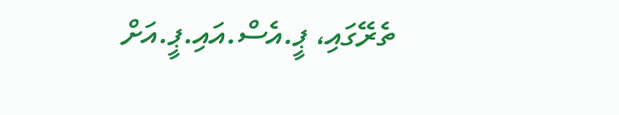ތެރޭގައި، ޕީ.އެސް.އައި.ޕީ.އަށް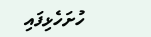ހުށަހެޅިފައި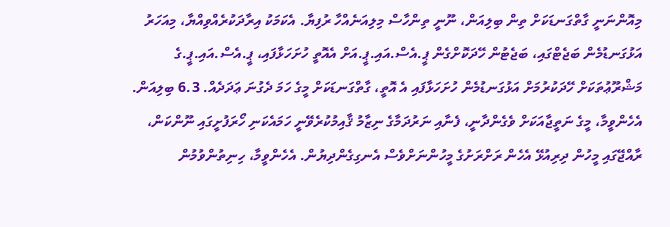މިއޮންނަނީ ގާތްގަނޑަކަށް ތިން ބިލިއަން، ނޫނީ ތިންހާސް މިލިއަނެއްހާ ރުފިޔާ. އެކަމަކު އިރާދަކުރެއްވިއްޔާ، މިއަހަރު އަޅުގަނޑުމެން ބަޖެޓްގައި، ބަޖެޓުން ހޭދަކޮށްގެން ޕީ.އެސް.އައި.ޕީ.އަށް އެއޮތީ ހުށަހަޅާފައި، ޕީ.އެސް.އައި.ޕީ.ގެ މަޝްރޫޢުތަކަށް ހޭދަކުރުމަށް އަޅުގަނޑުމެން ހުށަހަޅާފައި އެ އޮތީ، ގާތްގަނޑަކަށް މީގެ ހަމަ ދެގުނަ ޢަދަދެއް. 6.3 ބިލިއަން. އެހެންވީމާ، މީގެ ނަތީޖާއަކަށް ވެގެންދާނީ، ފެނާއި ނަރުދަމާގެ ނިޒާމު ޤާއިމުކުރެވޭނީ ހަމައެކަނި ހޯރަފުށީގައި ނޫންކަން، ރާއްޖޭގައި މީހުން ދިރިއުޅޭ އެހެން ރަށްރަށުގެ މީހުންނަށްވެސް އެނގިގެންދިޔުން. އެހެންވީމާ، ހިނިތުންވުމުން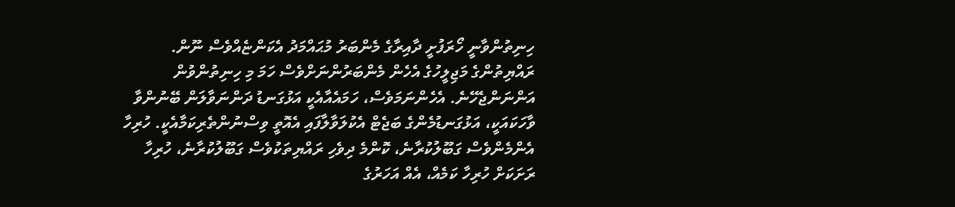ހިނިތުންވާނީ ހޯރަފުށީ ދާއިރާގެ މެންބަރު މުޙައްމަދު އެކަންޏެއްވެސް ނޫން. ރައްޔިތުންގެ މަޖިލީހުގެ އެހެން މެންބަރުންނަށްވެސް ހަމަ މި ހިނިތުންވުން އަންނަންޖެހޭނެ. އެހެންނަމަވެސް، ހަމައެއާއެކީ އަޅުގަނޑު ދަންނަވާލަން ބޭނުންވާ ވާހަކައަކީ، އަޅުގަނޑުމެންގެ ބަޖެޓް އެކުލަވާލާފައި އެއޮތީ ވިސްނުންތެރިކަމާއެކީ. ހުރިހާ އެންމެންވެސް ގަބޫލުކުރާނެ، ކޮންމެ ދިވެހި ރައްޔިތަކުވެސް ގަބޫލުކުރާނެ، ހުރިހާ ރަށަކަށް ހުރިހާ ކަމެއް، އެއް އަހަރުގެ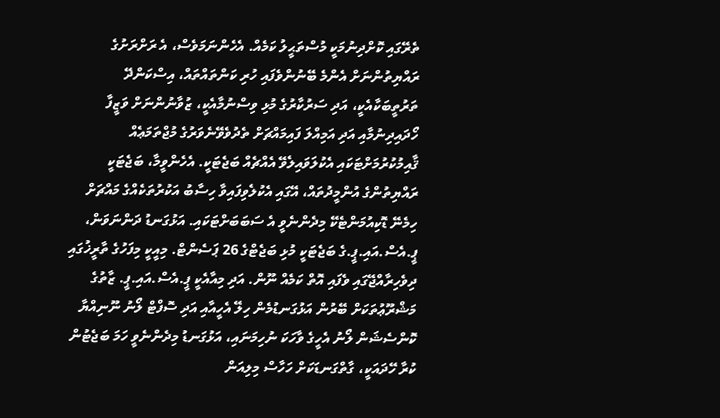ތެރޭގައި ކޮށްދިނުމަކީ މުސްތަޙީލު ކަމެއް. އެހެންނަމަވެސް، އެ ރަށްރަށުގެ ރައްޔިތުންނަށް އެންމެ ބޭނުންވެފައި ހުރި ކަންތައްތައް، އިސްކަންދޭ ތަރުތީބަކާއެކީ، އަދި ސަރުކާރުގެ މުޅި ވިސްނުމާއެކީ، ޒުވާނުންނަށް ވަޒީފާ ހޯދައިދިނުމާއި އަދި އަމިއްލަ ފައިމައްޗަށް ތެދުވެވޭނެވަރުގެ މުޖްތަމަޢެއް ޤާއިމުކުރުމަށްޓަކައި އެކުލަވައިލެވޭ އެއްޗެއް ބަޖެޓަކީ. އެހެންވީމާ، ބަޖެޓަކީ ރައްޔިތުންގެ އުންމީދުތައް، އޭގައި އެކުލެވިފައިވާ ހިސާބު އަކުރުތަކެއްގެ މައްޗަށް ހިމެނޭ ޑޮކިއުމަންޓެކޭ މިދެންނެވީ އެ ސަބަބަށްޓަކައި. އަޅުގަނޑު ދަންނަވަން، ޕީ.އެސް.އައި.ޕީ.ގެ ބަޖެޓަކީ މުޅި ބަޖެޓްގެ 26 ޕަސެންޓް. މިއީކީ މިފަހުގެ ތާރީޚުގައި ދިވެހިރާއްޖޭގައި ވެފައި އޮތް ކަމެއް ނޫން. އަދި މިއާއެކީ ޕީ.އެސް.އައި.ޕީ. ޒާތުގެ މަޝްރޫޢުތަކަށް ބޭރުން އަޅުގަނޑުމެން ހިލޭ އެހީއާއި އަދި ސޮފްޓް ލޯނު ނޫނިއްޔާ ކޮންސެޝަން ލޯނު އެހީގެ ވާހަކަ ނުހިމަނައި، އަޅުގަނޑު މިދެންނެވީ ހަމަ ބަޖެޓުން ކުރާ ހޭދައަކީ، ގާތްގަނޑަކަށް ހަހާސް މިލިއަން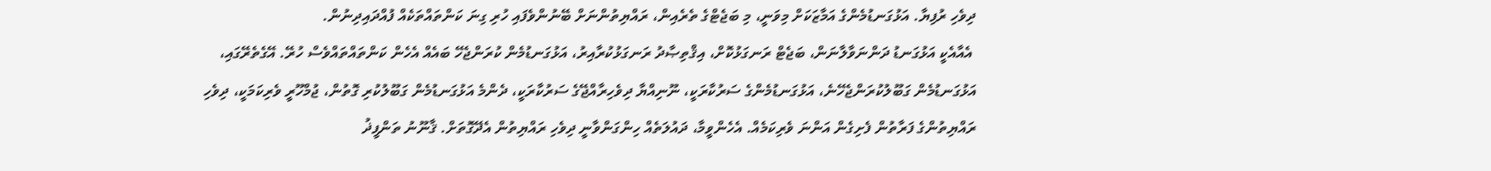ދިވެހި ރުފިޔާ. އަޅުގަނޑުމެންގެ އަމާޒަކަށް މިވަނީ، މި ބަޖެޓްގެ ތެރެއިން، ރައްޔިތުންނަށް ބޭނުންވެފައި ހުރި ގިނަ ކަންތައްތަކެއް ފުއްދައިދިނުން.
 އެއާއެކީ އަޅުގަނޑު ދަންނަވާލާނަން، ބަޖެޓް ރަނގަޅުކޮށް، އިޤްތިޞާދު ރަނގަޅުކުރާއިރު، އަޅުގަނޑުމެން ކުރަންޖެހޭ ބައެއް އެހެން ކަންތައްތައްވެސް ހުރޭ. އޭގެތެރޭގައި، އަޅުގަނޑުމެން ގަބޫލުކުރަންޖެހޭނެ، އަޅުގަނޑުމެންގެ ސަރުކާރަކީ، ނޫނިއްޔާ ދިވެހިރާއްޖޭގެ ސަރުކާރަކީ، ދެންމެ އަޅުގަނޑުމެން ގަބޫލުކުރި ގޮތުން، ޖުމްހޫރީ ވެރިކަމަކީ، ދިވެހި ރައްޔިތުންގެ ފަރާތުން ފެށިގެން އަންނަ ވެރިކަމެއް. އެހެންވީމާ، ދައުލަތެއް ހިންގަންވާނީ ދިވެހި ރައްޔިތުން އެދޭގޮތަށް. ޤާނޫނު ތަންފީޛު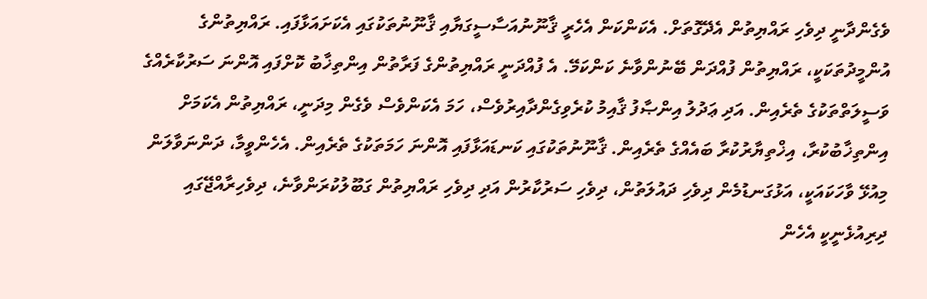ވެގެންދާނީ ދިވެހި ރައްޔިތުން އެދޭގޮތަށް. އެކަންކަން އެހެރީ ޤާނޫނުއަސާސީގަޔާއި ޤާނޫނުތަކުގައި އެކަށައަޅާފައި. ރައްޔިތުންގެ އުންމީދުތަކަކީ، ރައްޔިތުން ފުއްދަން ބޭނުންވާނެ ކަންކަމޭ. އެ ފުއްދަނީ ރައްޔިތުންގެ ފަރާތުން އިންތިޚާބު ކޮށްފައި އޮންނަ ސަރުކާރެއްގެ ވަސީލަތްތަކުގެ ތެރެއިން. އަދި ޢަދުލު އިންޞާފު ޤާއިމު ކުރެވިގެންދާއިރުވެސް، ހަމަ އެކަންވެސް ވެގެން މިދަނީ، ރައްޔިތުން އެކަމަށް އިންތިޚާބުކުރާ، އިޚްތިޔާރުކުރާ ބައެއްގެ ތެރެއިން. ޤާނޫނުތަކުގައި ކަނޑައަޅާފައި އޮންނަ ހަމަތަކުގެ ތެރެއިން. އެހެންވީމާ، ދަންނަވާލަން މިއުޅޭ ވާހަކައަކީ، އަޅުގަނޑުމެން ދިވެހި ދައުލަތުން، ދިވެހި ސަރުކާރުން އަދި ދިވެހި ރައްޔިތުން ގަބޫލުކުރަންވާނެ، ދިވެހިރާއްޖޭގައި ދިރިއުޅެނީކީ އެހެން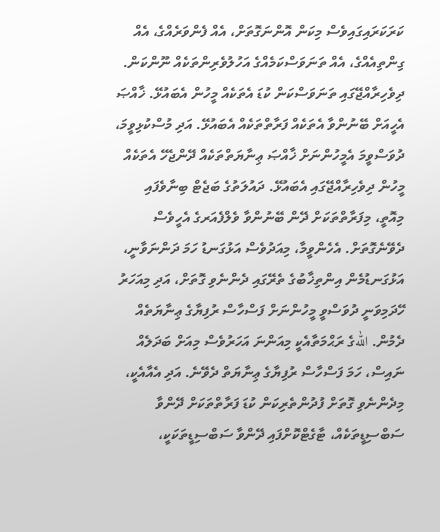ކަރަކަރައިގައިވެސް މިކަން އޮންނަގޮތަށް، އެއް ފެންވަރެއްގެ، އެއް ގިންތިއެއްގެ، އެއް ތަނަވަސްކަމެއްގެ އަހުލުވެރިންތަކެއް ނޫންކަން. ދިވެހިރާއްޖޭގައި ތަނަވަސްކަން ކުޑަ އެތަކެއް މީހުން އެބައުޅޭ. ޚާއްޞަ އެހީއަށް ބޭނުންވާ އެތަކެއް ފަރާތްތަކެއް އެބައުޅޭ. އަދި މުސްކުޅިވީމަ، ދުވަސްވީމަ އެމީހުންނަށް ޚާއްޞަ ޢިނާޔަތްތަކެއް ދޭންޖެހޭ އެތަކެއް މީހުން ދިވެހިރާއްޖޭގައި އެބައުޅޭ. ދައުލަތުގެ ބަޖެޓް ބިނާވެފައި މިއޮތީ، މިފަރާތްތަކަށް ދޭން ބޭނުންވާ ވެލްފެއަރގެ އެހީވެސް ދެވޭނެގޮތަށް. އެހެންވީމާ، މިއަދުވެސް އަޅުގަނޑު ހަމަ ދަންނަވާނީ، އަޅުގަނޑުމެން އިންތިޚާބުގެ ތެރޭގައި ދެންނެވި ގޮތަށް، އަދި މިއަހަރު ހޭދަމިވަނީ ދުވަސްވީ މީހުންނަށް ފަސްހާސް ރުފިޔާގެ ޢިނާޔަތެއް ދެމުން. اللهގެ ރަޙްމަތާއެކީ މިއަންނަ އަހަރުވެސް މިއަށް ބަދަލެއް ނައިސް، ހަމަ ފަސްހާސް ރުފިޔާގެ ޢިނާޔަތް ދެވޭނެ. އަދި އެއާއެކީ، މިދެންނެވި ގޮތަށް ފުދުންތެރިކަން ކުޑަ ފަރާތްތަކަށް ދޭންވާ ސަބްސިޑީތަކެއް، ޓާގެޓްކޮށްފައި ދޭންވާ ސަބްސިޑީތަކަކީ،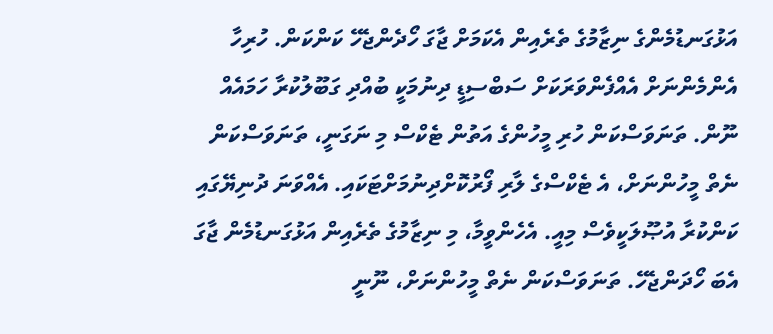އަޅުގަނޑުމެންގެ ނިޒާމުގެ ތެރެއިން އެކަމަށް ޖާގަ ހޯދެންޖެހޭ ކަންކަން. ހުރިހާ އެންމެންނަށް އެއްފެންވަރަކަށް ސަބްސިޑީ ދިނުމަކީ ބުއްދި ގަބޫލުކުރާ ހަމައެއް ނޫން. ތަނަވަސްކަން ހުރި މީހުންގެ އަތުން ޓެކްސް މި ނަގަނީ، ތަނަވަސްކަން ނެތް މީހުންނަށް، އެ ޓެކްސްގެ ލާރި ފޯރުކޮށްދިނުމަށްޓަކައި. އެއްވަނަ ދުނިޔޭގައި ކަންކުރާ އުޞޫލަކީވެސް މިއީ. އެހެންވީމާ، މި ނިޒާމުގެ ތެރެއިން އަޅުގަނޑުމެން ޖާގަ އެބަ ހޯދަންޖެހޭ. ތަނަވަސްކަން ނެތް މީހުންނަށް، ނޫނީ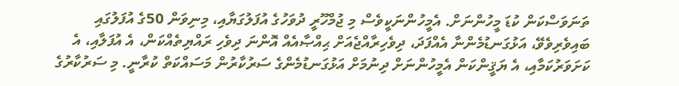ތަނަވަސްކަން ކުޑަ މީހުންނަށް. އެމީހުންނަކީވެސް މި ޖުމްހޫރީ ދުވަހުގެ އުފަލުގަޔާއި، މިނިވަން 50ގެ އުފަލުގައި ބައިވެރިވެވޭ، އަޅުގަނޑުމެންނާ އެއްފަދަ، ދިވެހިރާއްޖެއަށް ޙިއްޞާއެއް އޮންނަ ދިވެހި ރައްޔިތެއްކަން، އެ އުފަލާއި، އެ ކަށަވަރުކަމާއި، އެ ޔަޤީންކަން އެމީހުންނަށް ދިނުމަށް އަޅުގަނޑުމެންގެ ސަރުކާރުން މަސައްކަތް ކުރާނީ. މި ސަރުކާރުގެ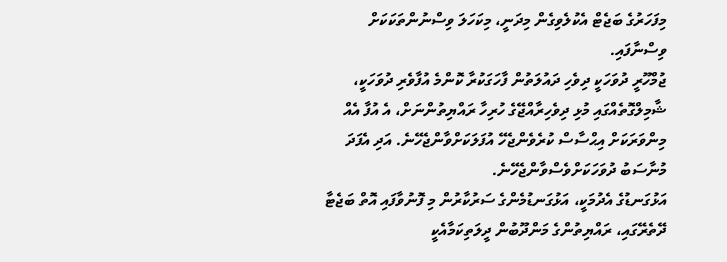މިފަހަރުގެ ބަޖެޓް އެކުލެވިގެން މިދަނީ، މިކަހަލަ ވިސްނުންތަކަކަށް ވިސްނާފައި.
ޖުމްހޫރީ ދުވަހަކީ ދިވެހި ދައުލަތުން ފާހަގަކުރާ ކޮންމެ އުފާވެރި ދުވަހަކީ، ޝާމިލްގޮތެއްގައި މުޅި ދިވެހިރާއްޖޭގެ ހުރިހާ ރައްޔިތުންނަށް، އެ އުފާ އެއް މިންވަރަކަށް އިޙްސާސް ކުރެވެންޖެހޭ އުފަލަކަށްވާންޖެހޭނެ. އަދި އެފަދަ މުނާސަބު ދުވަހަކަށްވެސްވާންޖެހޭނެ.
އަޅުގަނޑުގެ އެދުމަކީ، އަޅުގަނޑުމެންގެ ސަރުކާރުން މި ފޮނުވާފައި އޮތް ބަޖެޓާ ދޭތެރޭގައި، ރައްޔިތުންގެ މަންދޫބުން ދީލަތިކަމާއެކީ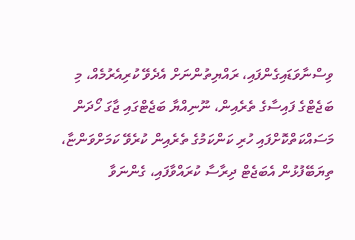ވިސްނާވަޑައިގެންފައި، ރައްޔިތުންނަށް އެދެވޭ ކުރިއެރުމެއް، މި ބަޖެޓްގެ ފައިސާގެ ތެރެއިން، ނޫނިއްޔާ ބަޖެޓްގައި ޖާގަ ހޯދަން މަސައްކަތްކޮށްފައި ހުރި ކަންކަމުގެ ތެރެއިން ކުރެވޭ ކަމަށްވަންޏާ، ތިޔަބޭފުޅުން އެބަޖެޓް ދިރާސާ ކުރައްވާފައި، ގެންނަވާ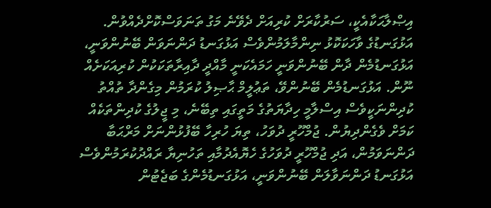އިޞްލާޙަކާއެކީ، ސަރުކާރަށް ކުރިއަށް ދެވޭނެ މަގު ތަނަވަސްކޮށްދެއްވުން.
އަޅުގަނޑުގެ ވާހަކަކޮޅު ނިންމާލަމުންވެސް އަޅުގަނޑު ދަންނަވަން ބޭނުންވަނީ، އަޅުގަނޑުމެން ދާން ބޭނުންވަނީ ހަމައެކަނީ މާއްދީ ދާއިރާތަކަކުން ކުރިއަކަށެއް ނޫން. އަޅުގަނޑުމެން ބޭނުންވޭ، ތަޢުލީމް ޙާޞިލު ކުރަމުން މިގެންދާ ތުއްތު ކުދިންނަކީވެސް އިސްލާމީ ހިދާޔަތުގެ މަތީގައި ތިބޭނެ، މި ޖީލުގެ ކުދިންތަކެއް ކަމަށް ވެގެންދިޔުން. ޖުމްހޫރީ ދުވަހު، ތިޔަ ހުރިހާ ބޭފުޅުންނަށް މަރްޙަބާ ދަންނަވަމުން، އަދި ޖުމްހޫރީ ދުވަހުގެ ހެޔޮއެދުމާއި ތަހުނިޔާ ރައްދުކުރަމުންވެސް އަޅުގަނޑު ދަންނަވާލަން ބޭނުންވަނީ، އަޅުގަނޑުމެންގެ ބަޖެޓުން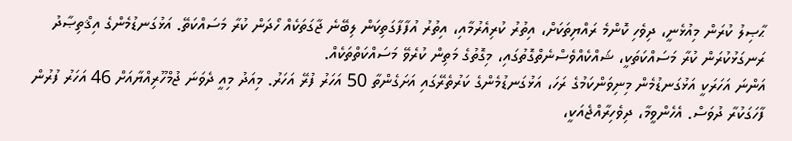ޙާޞިލު ކުރަން މިއުޅެނީ، ދިވެހި ކޮންމެ ރައްޔިތަކަށް، އިތުރު ކުރިއެރުމާއި، އިތުރު އުފާފާގަތިކަން ލިބޭނެ ޖާގަތަކެއް ހޯދަން ކުރާ މަސައްކަތޭ. އަޅުގަނޑުމެންގެ އިޤްތިޞާދު ރަނގަޅުކުރަން ކުރާ މަސައްކަތަކީ، ޝައްކެއްވެސްނެތްގޮތުގައި، މިގޮތުގެ މަތިން ކުރެވޭ މަސައްކަތްތަކެއް.
އަންނަ އަހަރަކީ އަޅުގަނޑުމެން މިނިވަންކަމުގެ ރަހަ، އަޅުގަނޑުމެންގެ ކަރުތެރޭގައި އަށަގެންތާ 50 އަހަރު ފުރޭ އަހަރު. މިއަދު މިއީ ދެވަނަ ޖުމްހޫރިއްޔާއަށް 46 އަހަރު ފުރުން ފާހަގަކުރާ ދުވަސް. އެހެންވީމާ، ދިވެހިރާއްޖެއަކީ،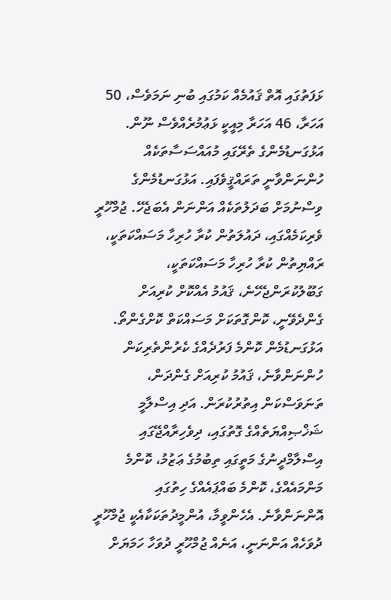ޅަފަތުގައި އޮތް ޤައުމެއް ކަމުގައި ބުނި ނަމަވެސް، 50 އަހަރާ، 46 އަހަރާ މިއީކީ ޅަޢުމުރެއްވެސް ނޫން. އަޅުގަނޑުމެންގެ ތެރޭގައި މުއައްސަސާތަކެއް ހުންނަންވާނީ ތަރައްޤީވެފައި. އަޅުގަނޑުމެންގެ ވިސްނުމަށް ބަދަލުތަކެއް އަންނަން އެބަޖެހޭ. ޖުމްހޫރީ ވެރިކަމެއްގައި، ދައުލަތުން ކުރާ ހުރިހާ މަސައްކަތަކީ، ރައްޔިތުން ކުރާ ހުރިހާ މަސައްކަތަކީ، ގަބޫލުކުރަންޖެހޭނެ، ޤައުމު އެއްކޮށް ކުރިއަށް ގެންދެވޭނީ، ކޮންގޮތަކަށް މަސައްކަތް ކޮށްގެންތޯ. އަޅުގަނޑުމެން ކޮންމެ ފަރުދެއްގެ ކެރުންތެރިކަން ހުންނަންވާނެ، ޤައުމު ކުރިއަށް ގެންދަން، ތަނަވަސްކަން އިތުރުކުރަން. އަދި އިސްލާމީ ޝަޚްޞިއްޔަތެއްގެ ގޮތުގައި، ދިވެހިރާއްޖޭގައި އިސްލާމްދީނުގެ މަތީގައި ތިބުމުގެ ޢަޒުމު، ކޮންމެ މަންމައެއްގެ، ކޮންމެ ބައްޕައެއްގެ ހިތުގައި އޮންނަންވާނެ. އެހެންވީމާ، އުންމީދުތަކަކާއެކީ ޖުމްހޫރީ ދުވަހެއް އަންނަނީ، އަނެއް ޖުމްހޫރީ ދުވަހާ ހަމަޔަށް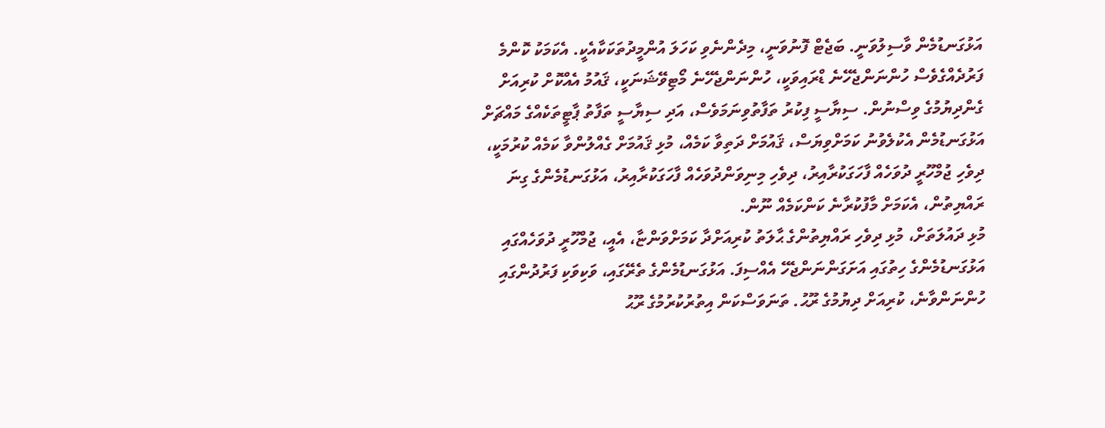އަޅުގަނޑުމެން ވާސިލުވަނީ. ބަޖެޓް ފޮނުވަނީ، މިދެންނެވި ކަހަލަ އުންމީދުތަކަކާއެކީ. އެކަމަކު ކޮންމެ ފަރުދެއްގެވެސް ހުންނަންޖެހޭނެ ޑްރައިވަކީ، ހުންނަންޖެހޭނެ މޯޓިވޭޝަނަކީ، ޤައުމު އެއްކޮށް ކުރިއަށް ގެންދިޔުމުގެ ވިސްނުން. ސިޔާސީ ފިކުރު ތަފާތުވިނަމަވެސް، އަދި ސިޔާސީ ތަފާތު ޕާޓީތަކެއްގެ މައްޗަށް އަޅުގަނޑުމެން އެކުލެވުނު ކަމަށްވިޔަސް، ޤައުމަށް ދަތިވާ ކަމެއް، މުޅި ޤައުމަށް ގެއްލުންވާ ކަމެއް ކުރުމަކީ، ދިވެހި ޖުމްހޫރީ ދުވަހެއް ފާހަގަކުރާއިރު، ދިވެހި މިނިވަންދުވަހެއް ފާހަގަކުރާއިރު، އަޅުގަނޑުމެންގެ ގިނަ ރައްޔިތުން، އެކަމަށް މާފުކުރާނެ ކަންކަމެއް ނޫން.
މުޅި ދައުލަތަށް، މުޅި ދިވެހި ރައްޔިތުންގެ ޙާލަތު ކުރިއަށްދާ ކަމަށްވަންޏާ، އެއީ، ޖުމްހޫރީ ދުވަހެއްގައި އަޅުގަނޑުމެންގެ ހިތުގައި އަށަގަންނަންޖެހޭ އެއްސިފަ. އަޅުގަނޑުމެންގެ ތެރޭގައި، ވަކިވަކި ފަރުދުންގައި ހުންނަންވާނެ، ކުރިއަށް ދިޔުމުގެ ރޫޙު. ތަނަވަސްކަން އިތުރުކުރުމުގެ ރޫޙު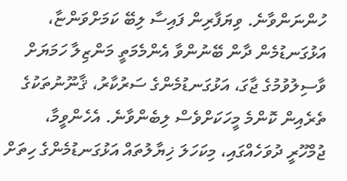ހުންނަންވާނެ. ވިޔަފާރިން ފައިސާ ލިބޭ ކަމަށްވަންޏާ، އަޅުގަނޑުމެން ދާން ބޭނުންވާ އެންމެމަތީ މަންޒިލާ ހަމަޔަށް ވާސިލުވުމުގެ ޖާގަ، އަޅުގަނޑުމެންގެ ސަރުކާރު، ޤާނޫނުތަކުގެ ތެރެއިން ކޮންމެ މީހަކަށްވެސް ލިބެންވާނެ. އެހެންވީމާ، ޖުމްހޫރީ ދުވަހެއްގައި، މިކަހަލަ ޚިޔާލުތައް އަޅުގަނޑުމެންގެ ހިތަށް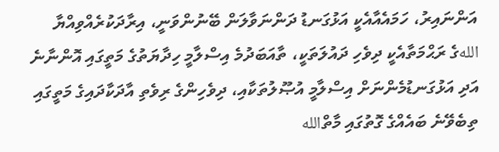އަންނައިރު، ހަމައެއާއެކީ އަޅުގަނޑު ދަންނަވާލަން ބޭނުންވަނީ، އިރާދަކުރެއްވިއްޔާ اللهގެ ރަޙްމަތާއެކީ ދިވެހި ދައުލަތަކީ، ތާއަބަދުމެ އިސްލާމީ ހިދާޔަތުގެ މަތީގައި އޮންނާނެ އަދި އަޅުގަނޑުމެންނަށް އިސްލާމީ އުޞޫލުތަކާއި، ދިވެހިންގެ ރިވެތި އާދަކާދައިގެ މަތީގައި ތިބެވޭނެ ބައެއްގެ ގޮތުގައި މާތްالله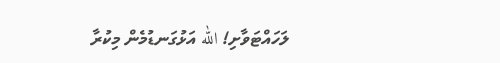ލަހައްޓަވާށި! الله އަޅުގަނޑުމެން މިކުރާ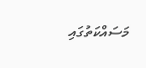މަސައްކަތުގައި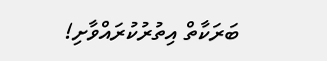ބަރަކާތް އިތުރުކުރައްވާށި!